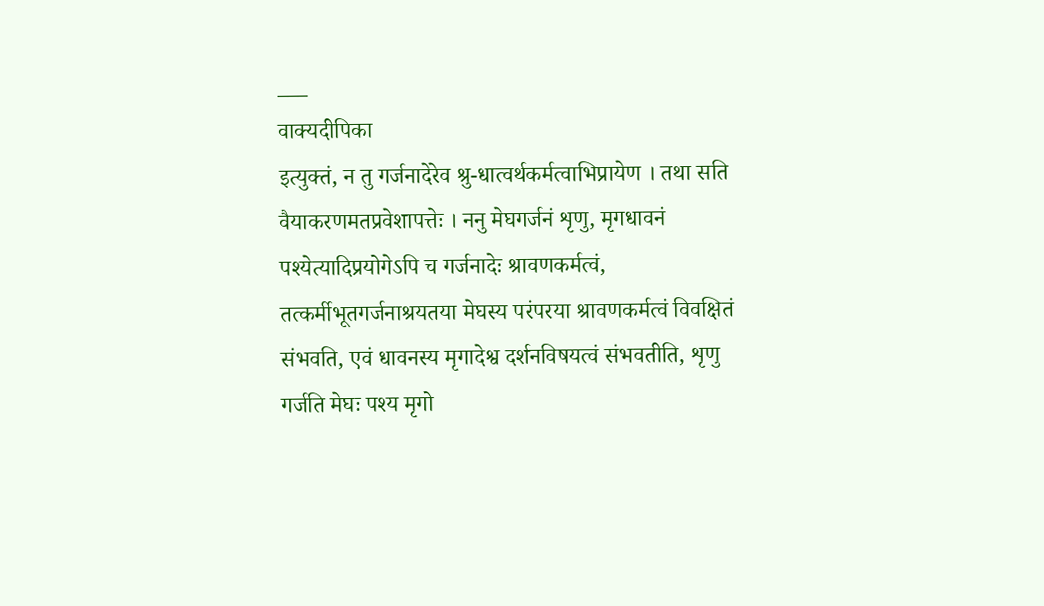___
वाक्यदीपिका
इत्युक्तं, न तु गर्जनादेरेव श्रु-धात्वर्थकर्मत्वाभिप्रायेण । तथा सति वैयाकरणमतप्रवेशापत्तेः । ननु मेघगर्जनं शृणु, मृगधावनं पश्येत्यादिप्रयोगेऽपि च गर्जनादेः श्रावणकर्मत्वं, तत्कर्मीभूतगर्जनाश्रयतया मेघस्य परंपरया श्रावणकर्मत्वं विवक्षितं संभवति, एवं धावनस्य मृगादेश्व दर्शनविषयत्वं संभवतीति, शृणु गर्जति मेघः पश्य मृगो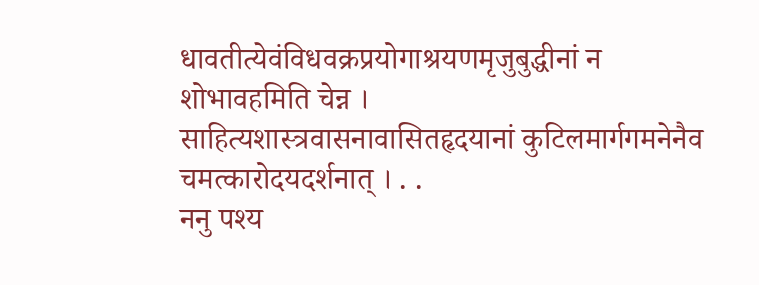धावतीत्येवंविधवक्रप्रयोगाश्रयणमृजुबुद्धीनां न शोभावहमिति चेन्न । साहित्यशास्त्रवासनावासितहृदयानां कुटिलमार्गगमनेनैव चमत्कारोदयदर्शनात् । . .
ननु पश्य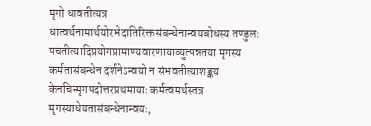मृगो धावतीत्यत्र धात्वर्थनामार्थयोरभेदातिरिक्तसंबन्धेनान्वयबोधस्य तण्डुलः पचतीत्यादिप्रयोगप्रामाण्यवारणायाव्युत्पन्नतया मृगस्य कर्मतासंबन्धेन दर्शनेऽन्वयो न संभवतीत्याशङ्कय केनचिन्मृगपदोत्तरप्रथमायाः कर्मत्वमर्थस्तत्र मृगस्याधेयतासंबन्धेनान्वयः,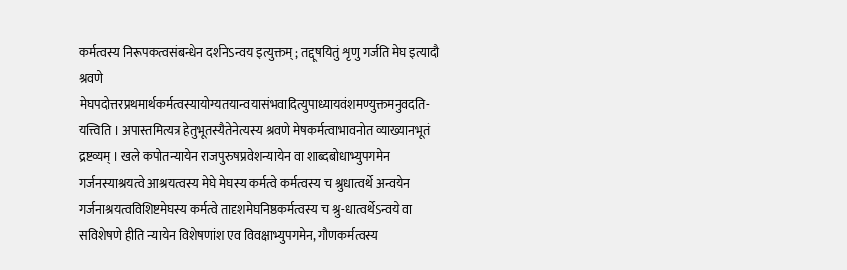कर्मत्वस्य निरूपकत्वसंबन्धेन दर्शनेऽन्वय इत्युक्तम् ; तद्दूषयितुं शृणु गर्जति मेघ इत्यादौ श्रवणे मेघपदोत्तरप्रथमार्थकर्मत्वस्यायोग्यतयान्वयासंभवादित्युपाध्यायवंशमण्युक्तमनुवदति-यत्त्विति । अपास्तमित्यत्र हेतुभूतस्यैतेनेत्यस्य श्रवणे मेषकर्मत्वाभावनोत व्याख्यानभूतं द्रष्टव्यम् । खले कपोतन्यायेन राजपुरुषप्रवेशन्यायेन वा शाब्दबोधाभ्युपगमेन गर्जनस्याश्रयत्वे आश्रयत्वस्य मेघे मेघस्य कर्मत्वे कर्मत्वस्य च श्रुधात्वर्थे अन्वयेन गर्जनाश्रयत्वविशिष्टमेघस्य कर्मत्वे तादृशमेघनिष्ठकर्मत्वस्य च श्रु-धात्वर्थेऽन्वये वा सविशेषणे हीति न्यायेन विशेषणांश एव विवक्षाभ्युपगमेन, गौणकर्मत्वस्य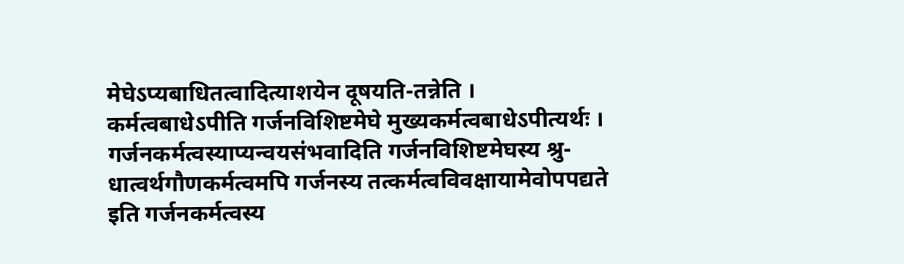मेघेऽप्यबाधितत्वादित्याशयेन दूषयति-तन्नेति । कर्मत्वबाधेऽपीति गर्जनविशिष्टमेघे मुख्यकर्मत्वबाधेऽपीत्यर्थः । गर्जनकर्मत्वस्याप्यन्वयसंभवादिति गर्जनविशिष्टमेघस्य श्रु-धात्वर्थगौणकर्मत्वमपि गर्जनस्य तत्कर्मत्वविवक्षायामेवोपपद्यते इति गर्जनकर्मत्वस्य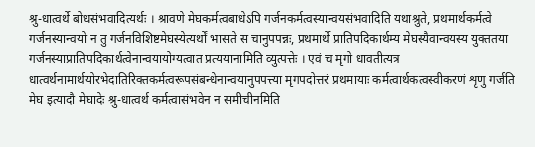श्रु-धात्वर्थे बोधसंभवादित्यर्थः । श्रावणे मेघकर्मत्वबाधेऽपि गर्जनकर्मत्वस्यान्वयसंभवादिति यथाश्रुते, प्रथमार्थकर्मत्वे गर्जनस्यान्वयो न तु गर्जनविशिष्टमेघस्येत्यर्थों भासते स चानुपपन्नः, प्रथमार्थे प्रातिपदिकार्थम्य मेघस्यैवान्वयस्य युक्ततया गर्जनस्याप्रातिपदिकार्थत्वेनान्वयायोग्यत्वात प्रत्ययानामिति व्युत्पत्तेः । एवं च मृगो धावतीत्यत्र धात्वर्थनामार्थयोरभेदातिरिक्तकर्मत्वरूपसंबन्धेनान्वयानुपपत्त्या मृगपदोत्तरं प्रथमायाः कर्मत्वार्थकत्वस्वीकरणं शृणु गर्जति मेघ इत्यादौ मेघादेः श्रु-धात्वर्थ कर्मत्वासंभवेन न समीचीनमिति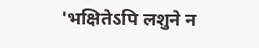'भक्षितेऽपि लशुने न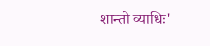शान्तो व्याधिः'